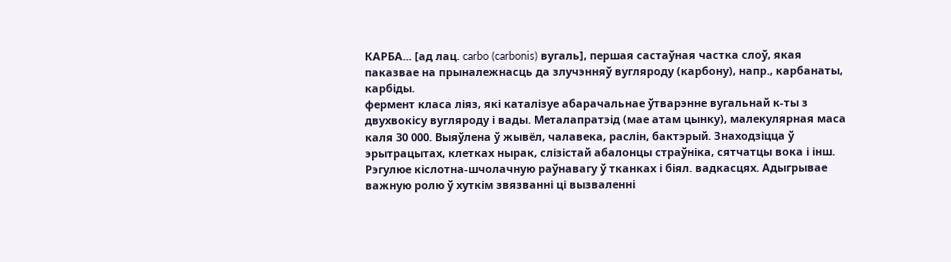КАРБА... [ад лац. carbo (carbonis) вугаль], першая састаўная частка слоў, якая паказвае на прыналежнасць да злучэнняў вугляроду (карбону), напр., карбанаты, карбіды.
фермент класа ліяз, які каталізуе абарачальнае ўтварэнне вугальнай к-ты з двухвокісу вугляроду і вады. Металапратэід (мае атам цынку), малекулярная маса каля 30 000. Выяўлена ў жывёл, чалавека, раслін, бактэрый. Знаходзіцца ў эрытрацытах, клетках нырак, слізістай абалонцы страўніка, сятчатцы вока і інш. Рэгулюе кіслотна-шчолачную раўнавагу ў тканках і біял. вадкасцях. Адыгрывае важную ролю ў хуткім звязванні ці вызваленні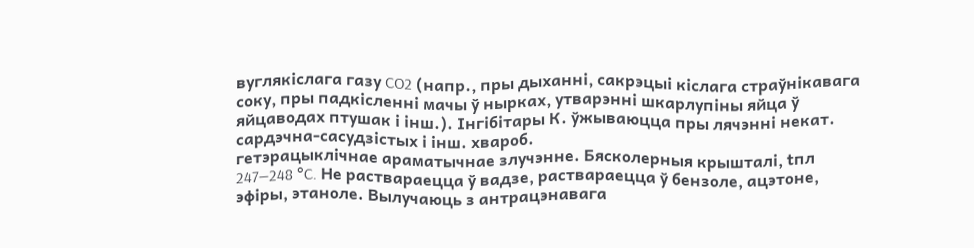вуглякіслага газу CO2 (напр., пры дыханні, сакрэцыі кіслага страўнікавага соку, пры падкісленні мачы ў нырках, утварэнні шкарлупіны яйца ў яйцаводах птушак і інш.). Інгібітары К. ўжываюцца пры лячэнні некат. сардэчна-сасудзістых і інш. хвароб.
гетэрацыклічнае араматычнае злучэнне. Бясколерныя крышталі, tпл 247—248 °C. Не раствараецца ў вадзе, раствараецца ў бензоле, ацэтоне, эфіры, этаноле. Вылучаюць з антрацэнавага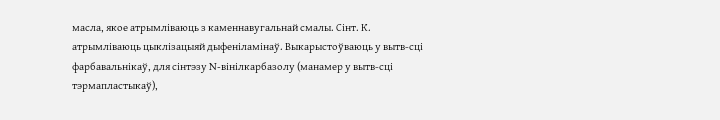масла, якое атрымліваюць з каменнавугальнай смалы. Сінт. К. атрымліваюць цыклізацыяй дыфеніламінаў. Выкарыстоўваюць у вытв-сці фарбавальнікаў, для сінтэзу N-вінілкарбазолу (манамер у вытв-сці тэрмапластыкаў),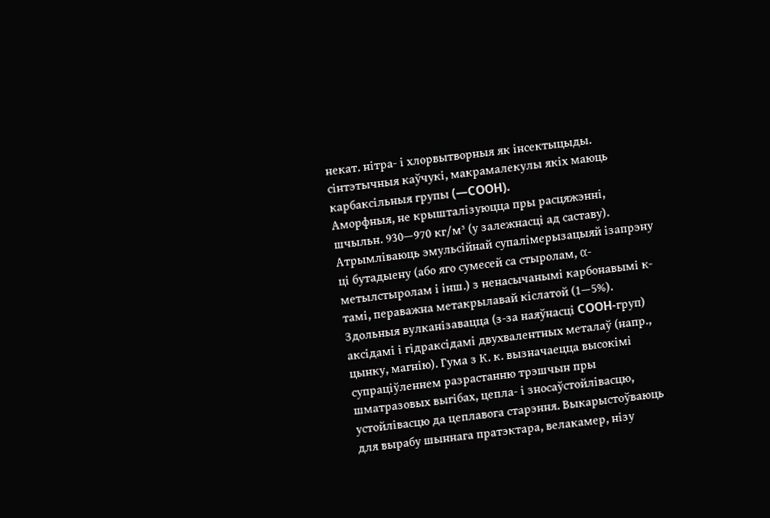некат. нітра- і хлорвытворныя як інсектыцыды.
сінтэтычныя каўчукі, макрамалекулы якіх маюць карбаксільныя групы (—COOH).
Аморфныя, не крышталізуюцца пры расцяжэнні, шчыльн. 930—970 кг/м³ (у залежнасці ад саставу). Атрымліваюць эмульсійнай супалімерызацыяй ізапрэну ці бутадыену (або яго сумесей са стыролам, α-метылстыролам і інш.) з ненасычанымі карбонавымі к-тамі, пераважна метакрылавай кіслатой (1—5%). Здольныя вулканізавацца (з-за наяўнасці COOH-груп) аксідамі і гідраксідамі двухвалентных металаў (напр., цынку, магнію). Гума з К. к. вызначаецца высокімі супраціўленнем разрастанню трэшчын пры шматразовых выгібах, цепла- і зносаўстойлівасцю, устойлівасцю да цеплавога старэння. Выкарыстоўваюць для вырабу шыннага пратэктара, велакамер, нізу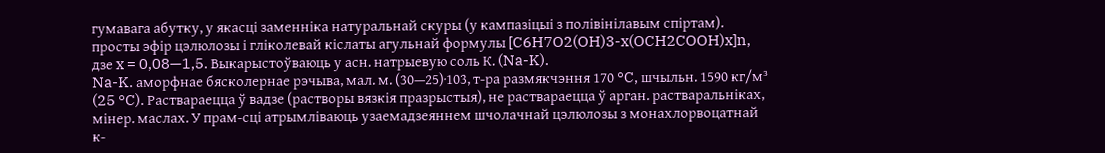гумавага абутку, у якасці заменніка натуральнай скуры (у кампазіцыі з полівінілавым спіртам).
просты эфір цэлюлозы і гліколевай кіслаты агульнай формулы [C6H7O2(OH)3-x(OCH2COOH)x]n, дзе x = 0,08—1,5. Выкарыстоўваюць у асн. натрыевую соль К. (Na-K).
Na-K. аморфнае бясколернае рэчыва, мал. м. (30—25)∙103, т-ра размякчэння 170 °C, шчыльн. 1590 кг/м³ (25 °C). Раствараецца ў вадзе (растворы вязкія празрыстыя), не раствараецца ў арган. растваральніках, мінер. маслах. У прам-сці атрымліваюць узаемадзеяннем шчолачнай цэлюлозы з монахлорвоцатнай к-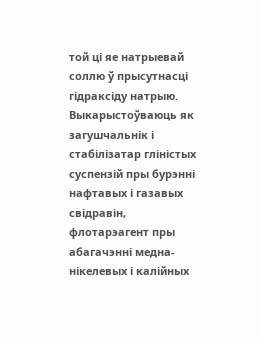той ці яе натрыевай соллю ў прысутнасці гідраксіду натрыю. Выкарыстоўваюць як загушчальнік і стабілізатар гліністых суспензій пры бурэнні нафтавых і газавых свідравін, флотарэагент пры абагачэнні медна-нікелевых і калійных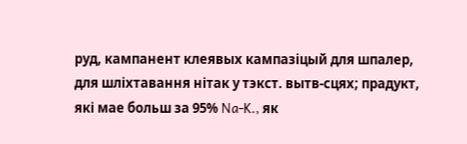руд, кампанент клеявых кампазіцый для шпалер, для шліхтавання нітак у тэкст. вытв-сцях; прадукт, які мае больш за 95% Na-K., як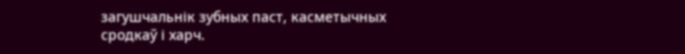загушчальнік зубных паст, касметычных сродкаў і харч.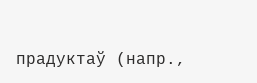прадуктаў (напр.,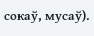сокаў, мусаў).